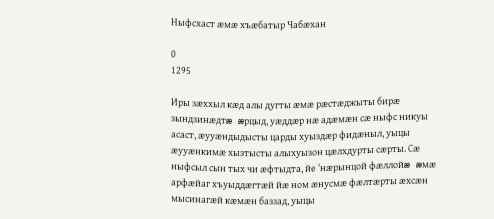Ныфсхаст æмæ хъæбатыр Чабæхан

0
1295

Иры зæххыл кæд алы дугты æмæ рæстæджыты бирæ зындзинæдтæ æрцыд, уæддæр нæ адæмæн сæ ныфс никуы асаст, æууæндыдысты царды хуыздæр фидæныл, уыцы æууæнкимæ хызтысты алыхуызон цæлхдурты сæрты. Сæ ныфсыл сын тых чи æфтыдта, йе ‘нæрынцой фæллойæ æмæ арфæйаг хъуыддæгтæй йæ ном æнусмæ фæлтæрты æхсæн мысинагæй кæмæн баззад, уыцы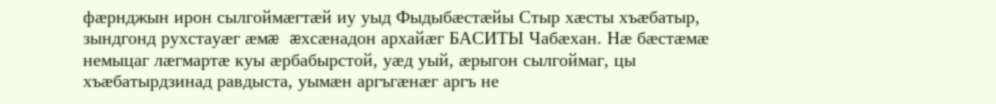фæрнджын ирон сылгоймæгтæй иу уыд Фыдыбæстæйы Стыр хæсты хъæбатыр, зындгонд рухстауæг æмæ æхсæнадон архайæг БАСИТЫ Чабæхан. Нæ бæстæмæ немыцаг лæгмартæ куы æрбабырстой, уæд уый, æрыгон сылгоймаг, цы хъæбатырдзинад равдыста, уымæн аргъгæнæг аргъ не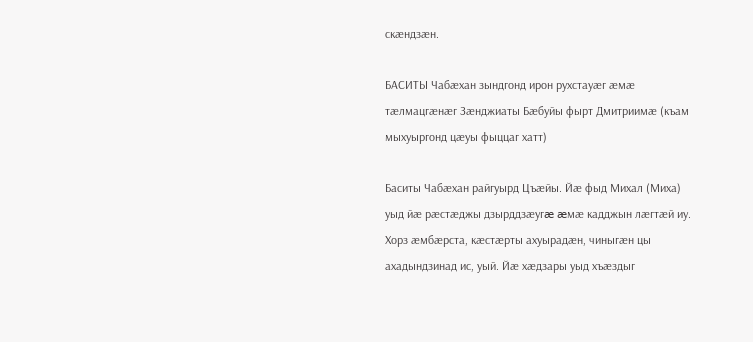скæндзæн.

БАСИТЫ Чабæхан зындгонд ирон рухстауæг æмæ тæлмацгæнæг Зæнджиаты Бæбуйы фырт Дмитриимæ (къам мыхуыргонд цæуы фыццаг хатт)

Баситы Чабæхан райгуырд Цъæйы. Йæ фыд Михал (Миха) уыд йæ рæстæджы дзырддзæугæ æмæ кадджын лæгтæй иу. Хорз æмбæрста, кæстæрты ахуырадæн, чиныгæн цы ахадындзинад ис, уый. Йæ хæдзары уыд хъæздыг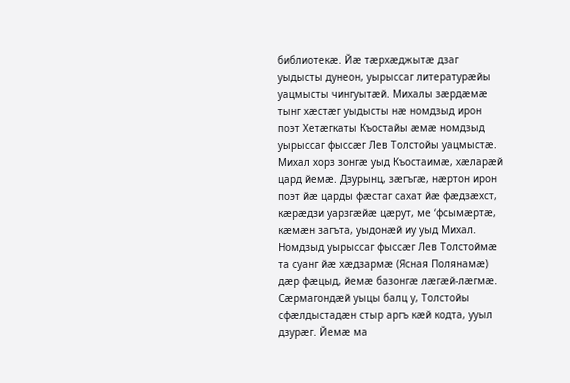библиотекæ. Йæ тæрхæджытæ дзаг уыдысты дунеон, уырыссаг литературæйы уацмысты чингуытæй. Михалы зæрдæмæ тынг хæстæг уыдысты нæ номдзыд ирон поэт Хетæгкаты Къостайы æмæ номдзыд уырыссаг фыссæг Лев Толстойы уацмыстæ.
Михал хорз зонгæ уыд Къостаимæ, хæларæй цард йемæ. Дзурынц, зæгъгæ, нæртон ирон поэт йæ царды фæстаг сахат йæ фæдзæхст, кæрæдзи уарзгæйæ цæрут, ме ‘фсымæртæ, кæмæн загъта, уыдонæй иу уыд Михал. Номдзыд уырыссаг фыссæг Лев Толстоймæ та суанг йæ хæдзармæ (Ясная Полянамæ) дæр фæцыд, йемæ базонгæ лæгæй-лæгмæ. Сæрмагондæй уыцы балц у, Толстойы сфæлдыстадæн стыр аргъ кæй кодта, ууыл дзурæг. Йемæ ма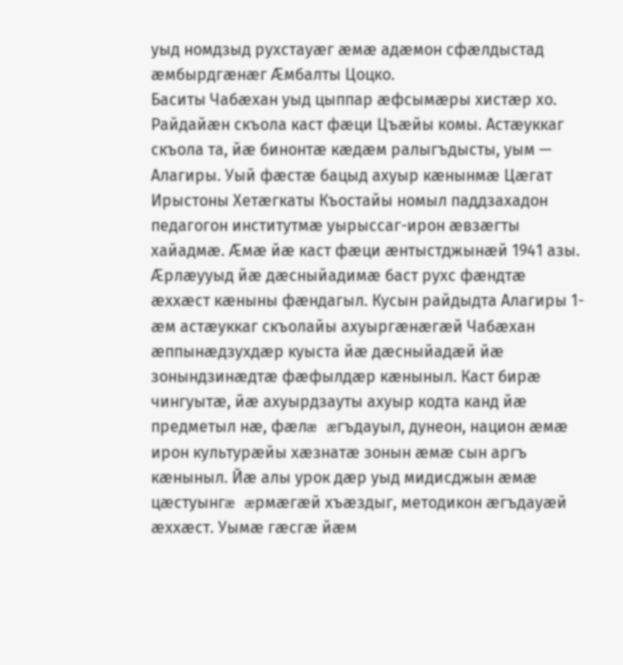уыд номдзыд рухстауæг æмæ адæмон сфæлдыстад æмбырдгæнæг Æмбалты Цоцко.
Баситы Чабæхан уыд цыппар æфсымæры хистæр хо. Райдайæн скъола каст фæци Цъæйы комы. Астæуккаг скъола та, йæ бинонтæ кæдæм ралыгъдысты, уым — Алагиры. Уый фæстæ бацыд ахуыр кæнынмæ Цæгат Ирыстоны Хетæгкаты Къостайы номыл паддзахадон педагогон институтмæ уырыссаг-ирон æвзæгты хайадмæ. Æмæ йæ каст фæци æнтыстджынæй 1941 азы. Æрлæууыд йæ дæсныйадимæ баст рухс фæндтæ æххæст кæныны фæндагыл. Кусын райдыдта Алагиры 1-æм астæуккаг скъолайы ахуыргæнæгæй Чабæхан æппынæдзухдæр куыста йæ дæсныйадæй йæ зонындзинæдтæ фæфылдæр кæныныл. Каст бирæ чингуытæ, йæ ахуырдзауты ахуыр кодта канд йæ предметыл нæ, фæлæ æгъдауыл, дунеон, национ æмæ ирон культурæйы хæзнатæ зонын æмæ сын аргъ кæныныл. Йæ алы урок дæр уыд мидисджын æмæ цæстуынгæ æрмæгæй хъæздыг, методикон æгъдауæй æххæст. Уымæ гæсгæ йæм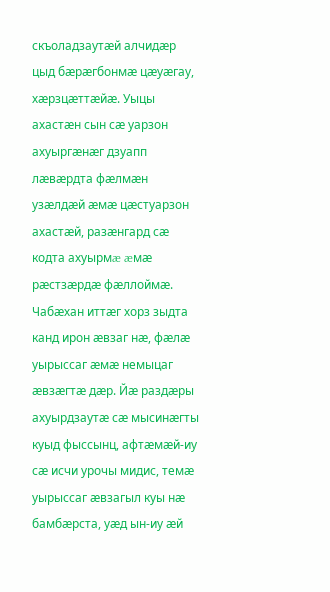скъоладзаутæй алчидæр цыд бæрæгбонмæ цæуæгау, хæрзцæттæйæ. Уыцы ахастæн сын сæ уарзон ахуыргæнæг дзуапп лæвæрдта фæлмæн узæлдæй æмæ цæстуарзон ахастæй, разæнгард сæ кодта ахуырмæ æмæ рæстзæрдæ фæллоймæ. Чабæхан иттæг хорз зыдта канд ирон æвзаг нæ, фæлæ уырыссаг æмæ немыцаг æвзæгтæ дæр. Йæ раздæры ахуырдзаутæ сæ мысинæгты куыд фыссынц, афтæмæй-иу сæ исчи урочы мидис, темæ уырыссаг æвзагыл куы нæ бамбæрста, уæд ын-иу æй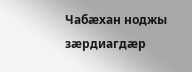Чабæхан ноджы зæрдиагдæр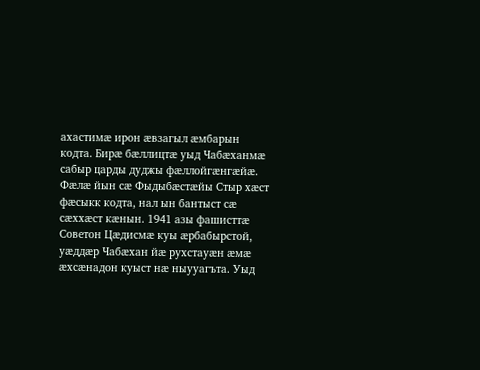ахастимæ ирон æвзагыл æмбарын кодта. Бирæ бæллицтæ уыд Чабæханмæ сабыр царды дуджы фæллойгæнгæйæ. Фæлæ йын сæ Фыдыбæстæйы Стыр хæст фæсыкк кодта, нал ын бантыст сæ сæххæст кæнын. 1941 азы фашисттæ Советон Цæдисмæ куы æрбабырстой, уæддæр Чабæхан йæ рухстауæн æмæ æхсæнадон куыст нæ ныууагъта. Уыд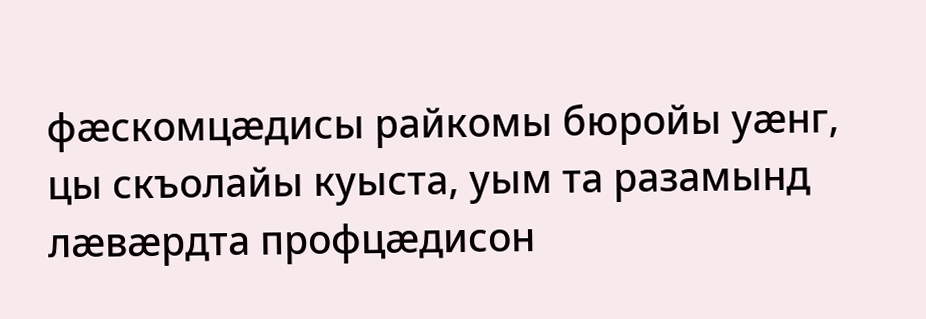фæскомцæдисы райкомы бюройы уæнг, цы скъолайы куыста, уым та разамынд лæвæрдта профцæдисон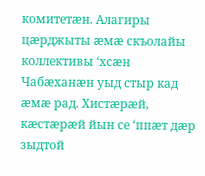комитетæн. Алагиры цæрджыты æмæ скъолайы коллективы ‘хсæн Чабæханæн уыд стыр кад æмæ рад. Хистæрæй, кæстæрæй йын се ‘ппæт дæр зыдтой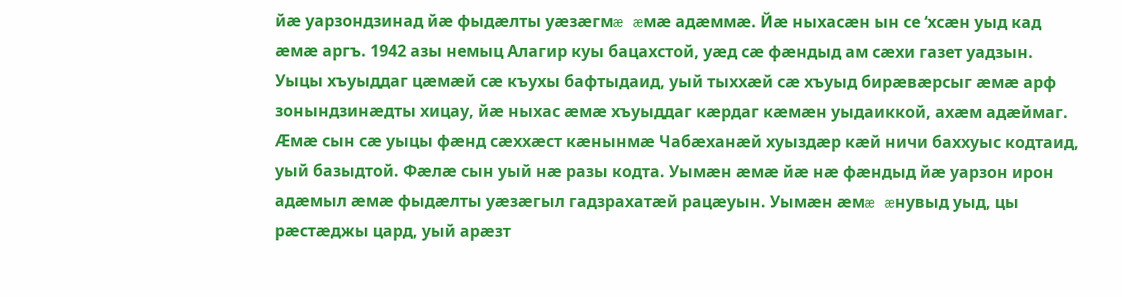йæ уарзондзинад йæ фыдæлты уæзæгмæ æмæ адæммæ. Йæ ныхасæн ын се ‘хсæн уыд кад æмæ аргъ. 1942 азы немыц Алагир куы бацахстой, уæд сæ фæндыд ам сæхи газет уадзын. Уыцы хъуыддаг цæмæй сæ къухы бафтыдаид, уый тыххæй сæ хъуыд бирæвæрсыг æмæ арф зонындзинæдты хицау, йæ ныхас æмæ хъуыддаг кæрдаг кæмæн уыдаиккой, ахæм адæймаг. Æмæ сын сæ уыцы фæнд сæххæст кæнынмæ Чабæханæй хуыздæр кæй ничи баххуыс кодтаид, уый базыдтой. Фæлæ сын уый нæ разы кодта. Уымæн æмæ йæ нæ фæндыд йæ уарзон ирон адæмыл æмæ фыдæлты уæзæгыл гадзрахатæй рацæуын. Уымæн æмæ æнувыд уыд, цы рæстæджы цард, уый арæзт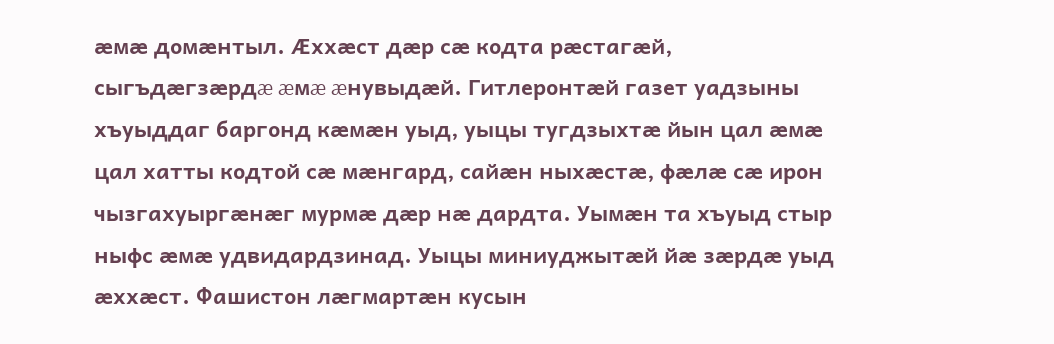æмæ домæнтыл. Æххæст дæр сæ кодта рæстагæй, сыгъдæгзæрдæ æмæ æнувыдæй. Гитлеронтæй газет уадзыны хъуыддаг баргонд кæмæн уыд, уыцы тугдзыхтæ йын цал æмæ цал хатты кодтой сæ мæнгард, сайæн ныхæстæ, фæлæ сæ ирон чызгахуыргæнæг мурмæ дæр нæ дардта. Уымæн та хъуыд стыр ныфс æмæ удвидардзинад. Уыцы миниуджытæй йæ зæрдæ уыд æххæст. Фашистон лæгмартæн кусын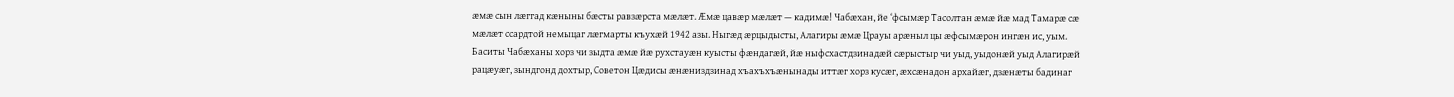æмæ сын лæггад кæныны бæсты равзæрста мæлæт. Æмæ цавæр мæлæт — кадимæ! Чабæхан, йе ‘фсымæр Тасолтан æмæ йæ мад Тамарæ сæ мæлæт ссардтой немыцаг лæгмарты къухæй 1942 азы. Ныгæд æрцыдысты, Алагиры æмæ Црауы арæныл цы æфсымæрон ингæн ис, уым. Баситы Чабæханы хорз чи зыдта æмæ йæ рухстауæн куысты фæндагæй, йæ ныфсхастдзинадæй сæрыстыр чи уыд, уыдонæй уыд Алагирæй рацæуæг, зындгонд дохтыр, Советон Цæдисы æнæниздзинад хъахъхъæнынады иттæг хорз кусæг, æхсæнадон архайæг, дзæнæты бадинаг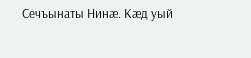Сечъынаты Нинæ. Кæд уый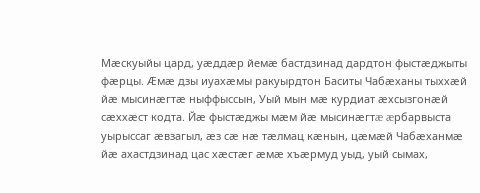Мæскуыйы цард, уæддæр йемæ бастдзинад дардтон фыстæджыты фæрцы. Æмæ дзы иуахæмы ракуырдтон Баситы Чабæханы тыххæй йæ мысинæгтæ ныффыссын, Уый мын мæ курдиат æхсызгонæй сæххæст кодта. Йæ фыстæджы мæм йæ мысинæгтæ æрбарвыста уырыссаг æвзагыл, æз сæ нæ тæлмац кæнын, цæмæй Чабæханмæ йæ ахастдзинад цас хæстæг æмæ хъæрмуд уыд, уый сымах,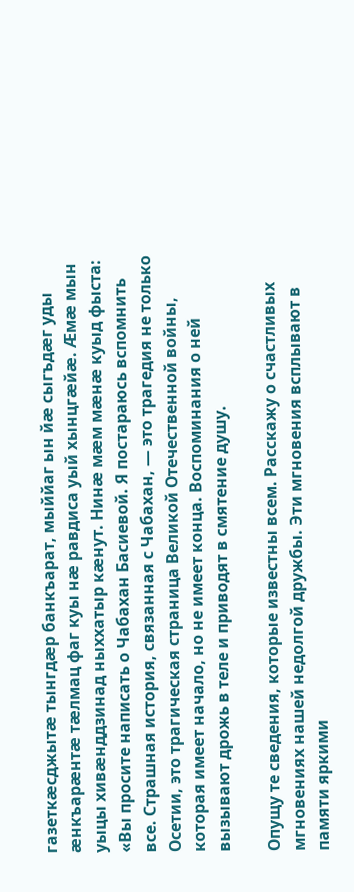газеткæсджытæ тынгдæр банкъарат, мыййаг ын йæ сыгъдæг уды æнкъарæнтæ тæлмац фаг куы нæ равдиса уый хынцгæйæ. Æмæ мын уыцы хивæнддзинад ныххатыр кæнут. Нинæ мæм мæнæ куыд фыста: «Вы просите написать о Чабахан Басиевой. Я постараюсь вспомнить все. Страшная история, связанная с Чабахан, — это трагедия не только Осетии, это трагическая страница Великой Отечественной войны, которая имеет начало, но не имеет конца. Воспоминания о ней вызывают дрожь в теле и приводят в смятение душу.

Опущу те сведения, которые известны всем. Расскажу о счастливых мгновениях нашей недолгой дружбы. Эти мгновения всплывают в памяти яркими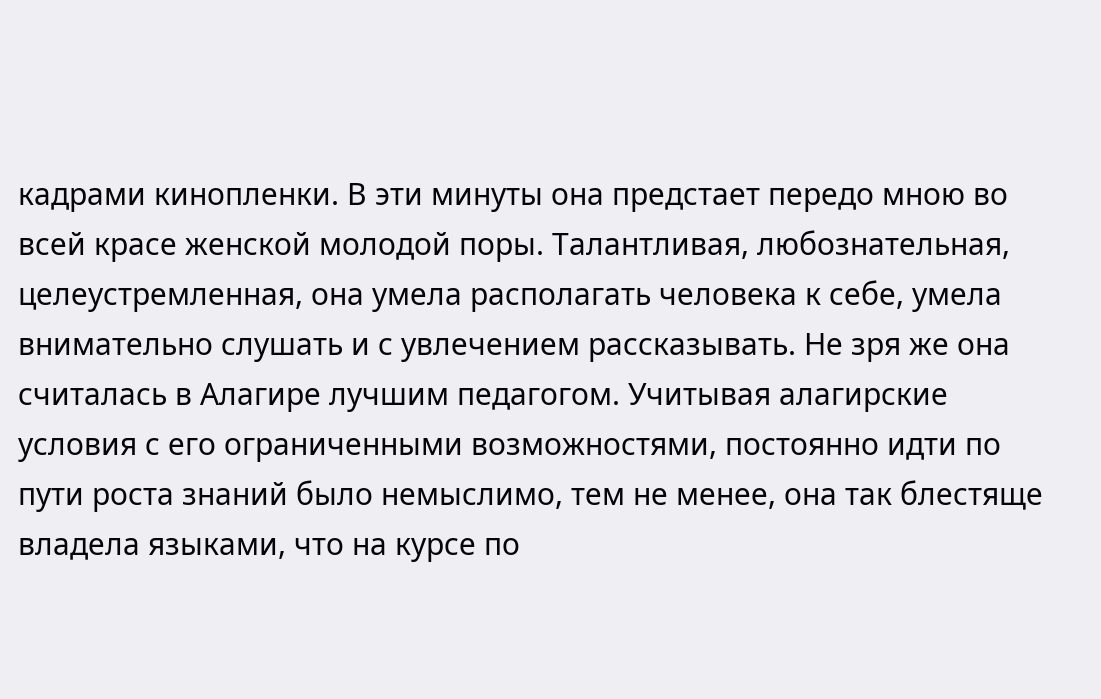кадрами кинопленки. В эти минуты она предстает передо мною во всей красе женской молодой поры. Талантливая, любознательная, целеустремленная, она умела располагать человека к себе, умела внимательно слушать и с увлечением рассказывать. Не зря же она считалась в Алагире лучшим педагогом. Учитывая алагирские условия с его ограниченными возможностями, постоянно идти по пути роста знаний было немыслимо, тем не менее, она так блестяще владела языками, что на курсе по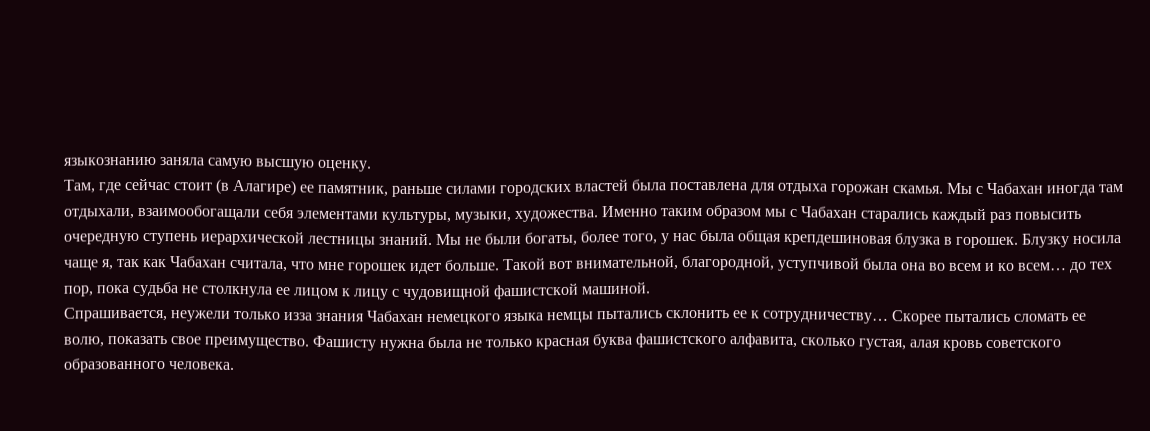языкознанию заняла самую высшую оценку.
Там, где сейчас стоит (в Алагире) ее памятник, раньше силами городских властей была поставлена для отдыха горожан скамья. Мы с Чабахан иногда там отдыхали, взаимообогащали себя элементами культуры, музыки, художества. Именно таким образом мы с Чабахан старались каждый раз повысить очередную ступень иерархической лестницы знаний. Мы не были богаты, более того, у нас была общая крепдешиновая блузка в горошек. Блузку носила чаще я, так как Чабахан считала, что мне горошек идет больше. Такой вот внимательной, благородной, уступчивой была она во всем и ко всем… до тех пор, пока судьба не столкнула ее лицом к лицу с чудовищной фашистской машиной.
Спрашивается, неужели только изза знания Чабахан немецкого языка немцы пытались склонить ее к сотрудничеству… Скорее пытались сломать ее волю, показать свое преимущество. Фашисту нужна была не только красная буква фашистского алфавита, сколько густая, алая кровь советского образованного человека.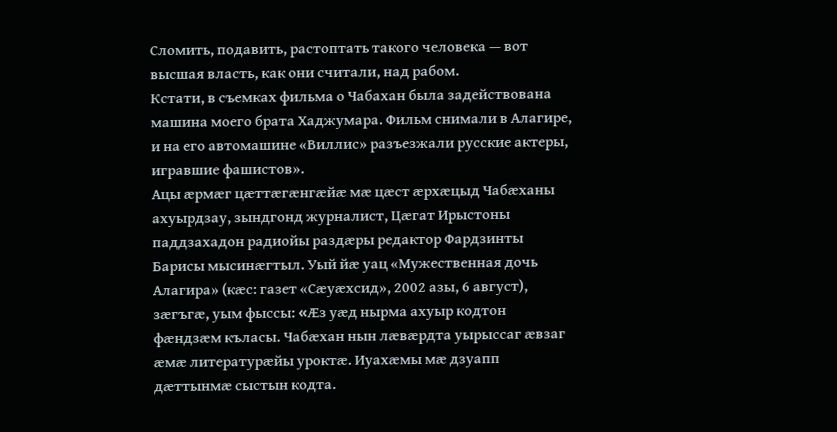Сломить, подавить, растоптать такого человека — вот высшая власть, как они считали, над рабом.
Кстати, в съемках фильма о Чабахан была задействована машина моего брата Хаджумара. Фильм снимали в Алагире, и на его автомашине «Виллис» разъезжали русские актеры, игравшие фашистов».
Ацы æрмæг цæттæгæнгæйæ мæ цæст æрхæцыд Чабæханы ахуырдзау, зындгонд журналист, Цæгат Ирыстоны паддзахадон радиойы раздæры редактор Фардзинты Барисы мысинæгтыл. Уый йæ уац «Мужественная дочь Алагира» (кæс: газет «Сæуæхсид», 2002 азы, 6 август), зæгъгæ, уым фыссы: «Æз уæд нырма ахуыр кодтон фæндзæм къласы. Чабæхан нын лæвæрдта уырыссаг æвзаг æмæ литературæйы уроктæ. Иуахæмы мæ дзуапп дæттынмæ сыстын кодта.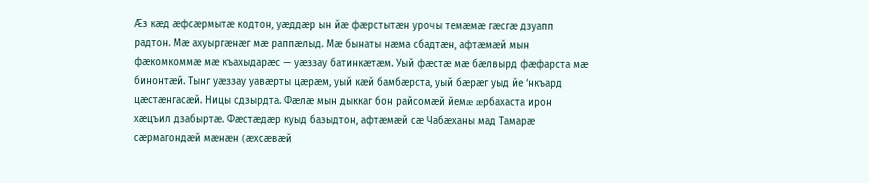Æз кæд æфсæрмытæ кодтон, уæддæр ын йæ фæрстытæн урочы темæмæ гæсгæ дзуапп радтон. Мæ ахуыргæнæг мæ раппæлыд. Мæ бынаты нæма сбадтæн, афтæмæй мын фæкомкоммæ мæ къахыдарæс — уæззау батинкæтæм. Уый фæстæ мæ бæлвырд фæфарста мæ бинонтæй. Тынг уæззау уавæрты цæрæм, уый кæй бамбæрста, уый бæрæг уыд йе ‘нкъард цæстæнгасæй. Ницы сдзырдта. Фæлæ мын дыккаг бон райсомæй йемæ æрбахаста ирон хæцъил дзабыртæ. Фæстæдæр куыд базыдтон, афтæмæй сæ Чабæханы мад Тамарæ сæрмагондæй мæнæн (æхсæвæй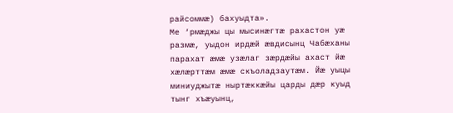райсоммæ) бахуыдта».
Ме ‘рмæджы цы мысинæгтæ рахастон уæ размæ, уыдон ирдæй æвдисынц Чабæханы парахат æмæ узæлаг зæрдæйы ахаст йæ хæлæрттæм æмæ скъоладзаутæм. Йæ уыцы миниуджытæ ныртæккæйы царды дæр куыд тынг хъæуынц,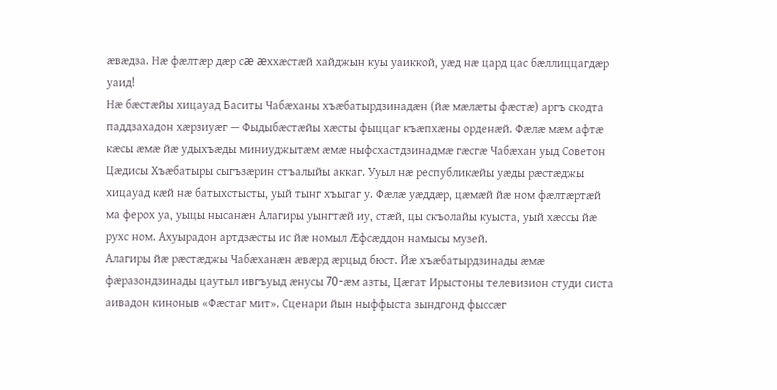æвæдза. Нæ фæлтæр дæр сæ æххæстæй хайджын куы уаиккой, уæд нæ цард цас бæллиццагдæр уаид!
Нæ бæстæйы хицауад Баситы Чабæханы хъæбатырдзинадæн (йæ мæлæты фæстæ) аргъ скодта паддзахадон хæрзиуæг — Фыдыбæстæйы хæсты фыццаг къæпхæны орденæй. Фæлæ мæм афтæ кæсы æмæ йæ удыхъæды миниуджытæм æмæ ныфсхастдзинадмæ гæсгæ Чабæхан уыд Советон Цæдисы Хъæбатыры сыгъзæрин стъалыйы аккаг. Ууыл нæ республикæйы уæды рæстæджы хицауад кæй нæ батыхстысты, уый тынг хъыгаг у. Фæлæ уæддæр, цæмæй йæ ном фæлтæртæй ма ферох уа, уыцы нысанæн Алагиры уынгтæй иу, стæй, цы скъолайы куыста, уый хæссы йæ рухс ном. Ахуырадон артдзæсты ис йæ номыл Æфсæддон намысы музей.
Алагиры йæ рæстæджы Чабæханæн æвæрд æрцыд бюст. Йæ хъæбатырдзинады æмæ фæразондзинады цаутыл ивгъуыд æнусы 70-æм азты, Цæгат Ирыстоны телевизион студи систа аивадон киноныв «Фæстаг мит». Сценари йын ныффыста зындгонд фыссæг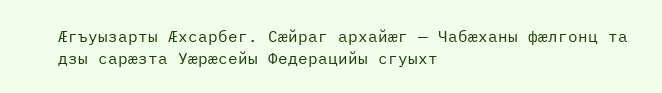Æгъуызарты Æхсарбег. Сæйраг архайæг — Чабæханы фæлгонц та дзы сарæзта Уæрæсейы Федерацийы сгуыхт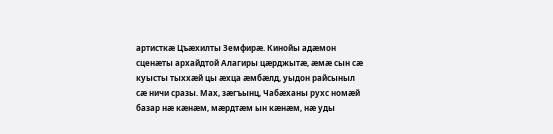артисткæ Цъæхилты Земфирæ. Кинойы адæмон сценæты архайдтой Алагиры цæрджытæ, æмæ сын сæ куысты тыххæй цы æхца æмбæлд, уыдон райсыныл сæ ничи сразы. Мах, зæгъынц, Чабæханы рухс номæй базар нæ кæнæм, мæрдтæм ын кæнæм, нæ уды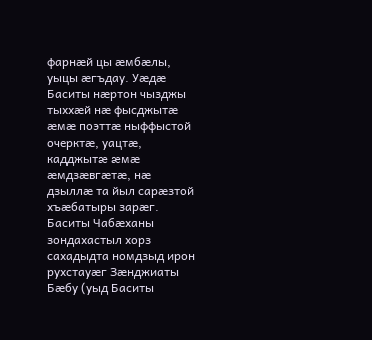фарнæй цы æмбæлы, уыцы æгъдау. Уæдæ Баситы нæртон чызджы тыххæй нæ фысджытæ æмæ поэттæ ныффыстой очерктæ, уацтæ, кадджытæ æмæ æмдзæвгæтæ, нæ дзыллæ та йыл сарæзтой хъæбатыры зарæг.
Баситы Чабæханы зондахастыл хорз сахадыдта номдзыд ирон рухстауæг Зæнджиаты Бæбу (уыд Баситы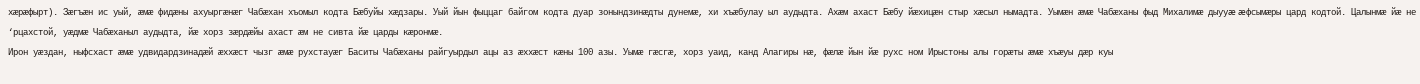хæрæфырт). Зæгъæн ис уый, æмæ фидæны ахуыргæнæг Чабæхан хъомыл кодта Бæбуйы хæдзары. Уый йын фыццаг байгом кодта дуар зонындзинæдты дунемæ, хи хъæбулау ыл аудыдта. Ахæм ахаст Бæбу йæхицæн стыр хæсыл нымадта. Уымæн æмæ Чабæханы фыд Михалимæ дыууæ æфсымæры цард кодтой. Цалынмæ йæ не ‘рцахстой, уæдмæ Чабæханыл аудыдта, йæ хорз зæрдæйы ахаст æм не сивта йæ царды кæронмæ.
Ирон уæздан, ныфсхаст æмæ удвидардзинадæй æххæст чызг æмæ рухстауæг Баситы Чабæханы райгуырдыл ацы аз æххæст кæны 100 азы. Уымæ гæсгæ, хорз уаид, канд Алагиры нæ, фæлæ йын йæ рухс ном Ирыстоны алы горæты æмæ хъæуы дæр куы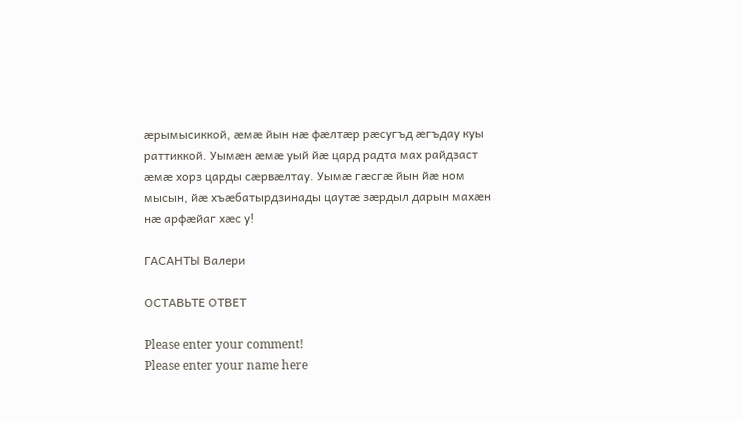æрымысиккой, æмæ йын нæ фæлтæр рæсугъд æгъдау куы раттиккой. Уымæн æмæ уый йæ цард радта мах райдзаст æмæ хорз царды сæрвæлтау. Уымæ гæсгæ йын йæ ном мысын, йæ хъæбатырдзинады цаутæ зæрдыл дарын махæн нæ арфæйаг хæс у!

ГАСАНТЫ Валери

ОСТАВЬТЕ ОТВЕТ

Please enter your comment!
Please enter your name here